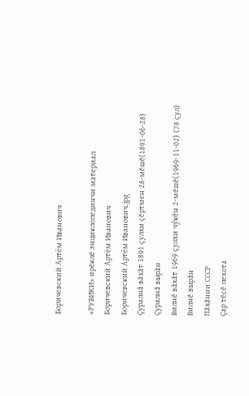Боричевский Артём Иванович

«РУВИКИ» ирӗклӗ энциклопединчи материал
Боричевский Артём Иванович
Боричевский Артём Иванович.jpg
Ҫуралнӑ вӑхӑт 1891 ҫулхи ҫӗртмен 28-мӗшӗ(1891-06-28)
Ҫуралнӑ вырӑн
Вилнӗ вӑхӑт 1969 ҫулхи чӳкӗн 2-мӗшӗ(1969-11-02) (78 ҫул)
Вилнӗ вырӑн
Пӑхӑнни СССР
Ҫар тӗсӗ пехота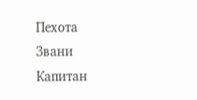Пехота
Звани
Капитан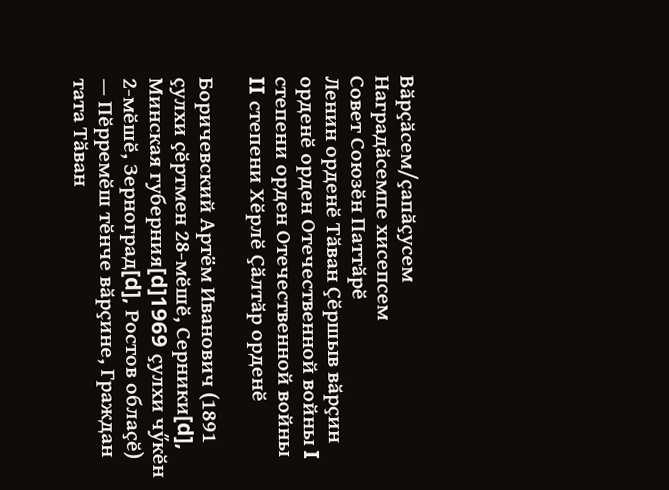Вӑрҫӑсем/ҫапӑҫусем
Наградӑсемпе хисепсем
Совет Союзӗн Паттӑрӗ
Ленин орденӗ Тӑван Ҫӗршыв вӑрҫин орденӗ орден Отечественной войны I степени орден Отечественной войны II степени Хӗрлӗ Ҫӑлтӑр орденӗ

Боричевский Артём Иванович (1891 ҫулхи ҫӗртмен 28-мӗшӗ, Серники[d], Минская губерния[d]1969 ҫулхи чӳкӗн 2-мӗшӗ, Зерноград[d], Ростов облаҫӗ) — Пӗрремӗш тӗнче вӑрҫине, Граждан тата Тӑван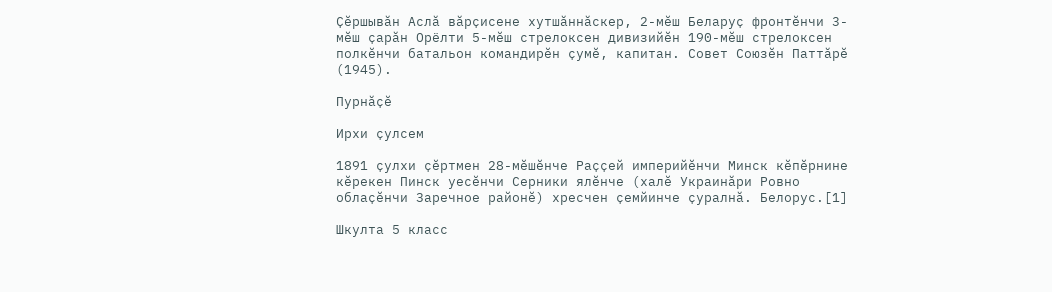Ҫӗршывӑн Аслӑ вӑрҫисене хутшӑннӑскер, 2-мӗш Беларуҫ фронтӗнчи 3-мӗш ҫарӑн Орёлти 5-мӗш стрелоксен дивизийӗн 190-мӗш стрелоксен полкӗнчи батальон командирӗн ҫумӗ, капитан. Совет Союзӗн Паттӑрӗ (1945).

Пурнӑҫӗ

Ирхи ҫулсем

1891 ҫулхи ҫӗртмен 28-мӗшӗнче Раҫҫей империйӗнчи Минск кӗпӗрнине кӗрекен Пинск уесӗнчи Серники ялӗнче (халӗ Украинӑри Ровно облаҫӗнчи Заречное районӗ) хресчен ҫемйинче ҫуралнӑ. Белорус.[1]

Шкулта 5 класс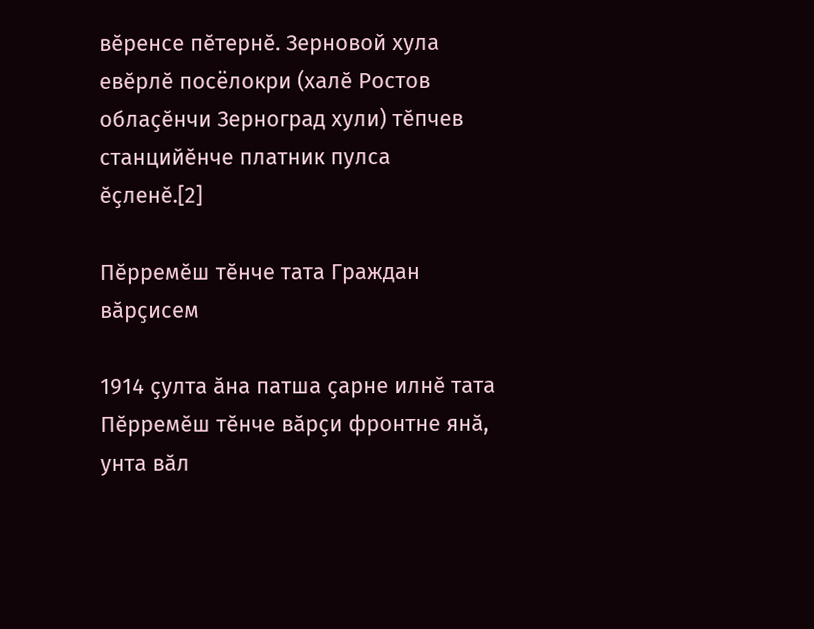вӗренсе пӗтернӗ. Зерновой хула евӗрлӗ посёлокри (халӗ Ростов облаҫӗнчи Зерноград хули) тӗпчев станцийӗнче платник пулса ӗҫленӗ.[2]

Пӗрремӗш тӗнче тата Граждан вӑрҫисем

1914 ҫулта ӑна патша ҫарне илнӗ тата Пӗрремӗш тӗнче вӑрҫи фронтне янӑ, унта вӑл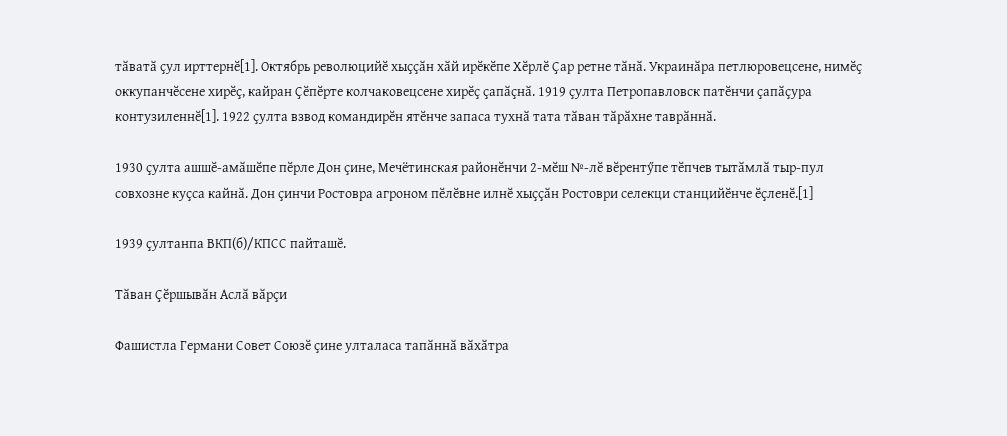тӑватӑ ҫул ирттернӗ[1]. Октябрь революцийӗ хыҫҫӑн хӑй ирӗкӗпе Хӗрлӗ Ҫар ретне тӑнӑ. Украинӑра петлюровецсене, нимӗҫ оккупанчӗсене хирӗҫ, кайран Ҫӗпӗрте колчаковецсене хирӗҫ ҫапӑҫнӑ. 1919 ҫулта Петропавловск патӗнчи ҫапӑҫура контузиленнӗ[1]. 1922 ҫулта взвод командирӗн ятӗнче запаса тухнӑ тата тӑван тӑрӑхне таврӑннӑ.

1930 ҫулта ашшӗ-амӑшӗпе пӗрле Дон ҫине, Мечётинская районӗнчи 2-мӗш №-лӗ вӗрентӳпе тӗпчев тытӑмлӑ тыр-пул совхозне куҫса кайнӑ. Дон ҫинчи Ростовра агроном пӗлӗвне илнӗ хыҫҫӑн Ростоври селекци станцийӗнче ӗҫленӗ.[1]

1939 ҫултанпа ВКП(б)/КПСС пайташӗ.

Тӑван Ҫӗршывӑн Аслӑ вӑрҫи

Фашистла Германи Совет Союзӗ ҫине улталаса тапӑннӑ вӑхӑтра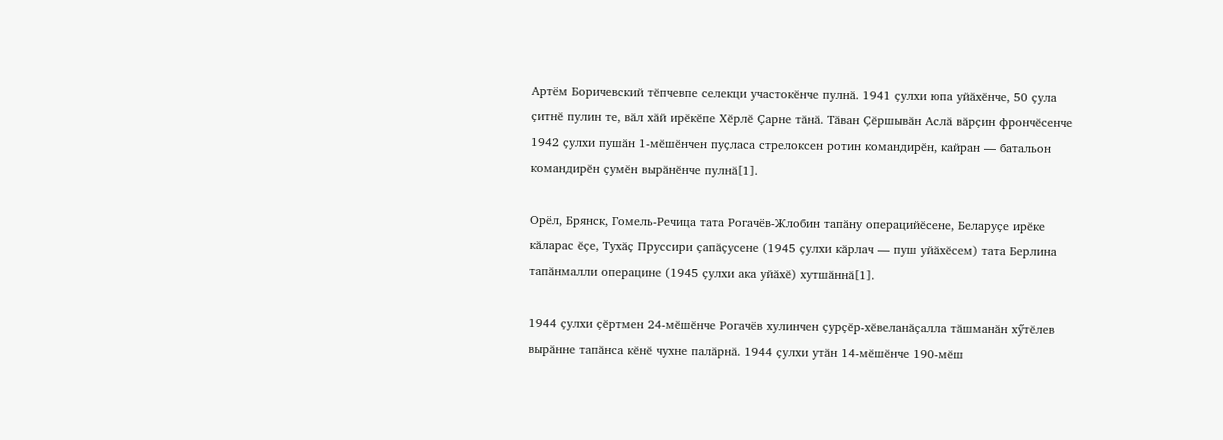Артём Боричевский тӗпчевпе селекци участокӗнче пулнӑ. 1941 ҫулхи юпа уйӑхӗнче, 50 ҫула ҫитнӗ пулин те, вӑл хӑй ирӗкӗпе Хӗрлӗ Ҫарне тӑнӑ. Тӑван Ҫӗршывӑн Аслӑ вӑрҫин фрончӗсенче 1942 ҫулхи пушӑн 1-мӗшӗнчен пуҫласа стрелоксен ротин командирӗн, кайран — батальон командирӗн ҫумӗн вырӑнӗнче пулнӑ[1].

Орёл, Брянск, Гомель-Речица тата Рогачёв-Жлобин тапӑну операцийӗсене, Беларуҫе ирӗке кӑларас ӗҫе, Тухӑҫ Пруссири ҫапӑҫусене (1945 ҫулхи кӑрлач — пуш уйӑхӗсем) тата Берлина тапӑнмалли операцине (1945 ҫулхи ака уйӑхӗ) хутшӑннӑ[1].

1944 ҫулхи ҫӗртмен 24-мӗшӗнче Рогачёв хулинчен ҫурҫӗр-хӗвеланӑҫалла тӑшманӑн хӳтӗлев вырӑнне тапӑнса кӗнӗ чухне палӑрнӑ. 1944 ҫулхи утӑн 14-мӗшӗнче 190-мӗш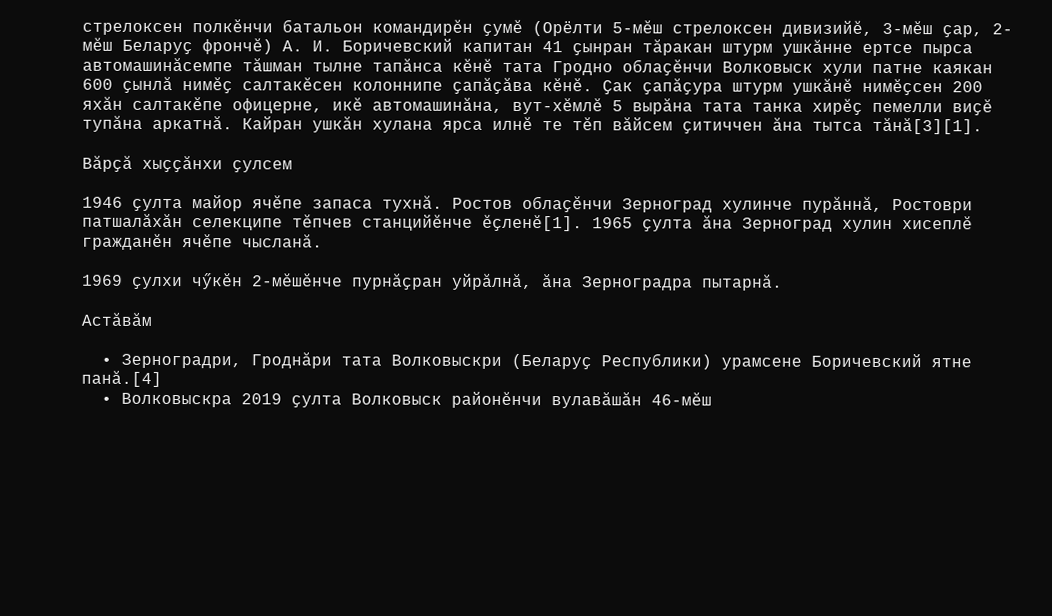стрелоксен полкӗнчи батальон командирӗн ҫумӗ (Орёлти 5-мӗш стрелоксен дивизийӗ, 3-мӗш ҫар, 2-мӗш Беларуҫ фрончӗ) А. И. Боричевский капитан 41 ҫынран тӑракан штурм ушкӑнне ертсе пырса автомашинӑсемпе тӑшман тылне тапӑнса кӗнӗ тата Гродно облаҫӗнчи Волковыск хули патне каякан 600 ҫынлӑ нимӗҫ салтакӗсен колоннипе ҫапӑҫӑва кӗнӗ. Ҫак ҫапӑҫура штурм ушкӑнӗ нимӗҫсен 200 яхӑн салтакӗпе офицерне, икӗ автомашинӑна, вут-хӗмлӗ 5 вырӑна тата танка хирӗҫ пемелли виҫӗ тупӑна аркатнӑ. Кайран ушкӑн хулана ярса илнӗ те тӗп вӑйсем ҫитиччен ӑна тытса тӑнӑ[3][1].

Вӑрҫӑ хыҫҫӑнхи ҫулсем

1946 ҫулта майор ячӗпе запаса тухнӑ. Ростов облаҫӗнчи Зерноград хулинче пурӑннӑ, Ростоври патшалӑхӑн селекципе тӗпчев станцийӗнче ӗҫленӗ[1]. 1965 ҫулта ӑна Зерноград хулин хисеплӗ гражданӗн ячӗпе чысланӑ.

1969 ҫулхи чӳкӗн 2-мӗшӗнче пурнӑҫран уйрӑлнӑ, ӑна Зерноградра пытарнӑ.

Астӑвӑм

  • Зерноградри, Гроднӑри тата Волковыскри (Беларуҫ Республики) урамсене Боричевский ятне панӑ.[4]
  • Волковыскра 2019 ҫулта Волковыск районӗнчи вулавӑшӑн 46-мӗш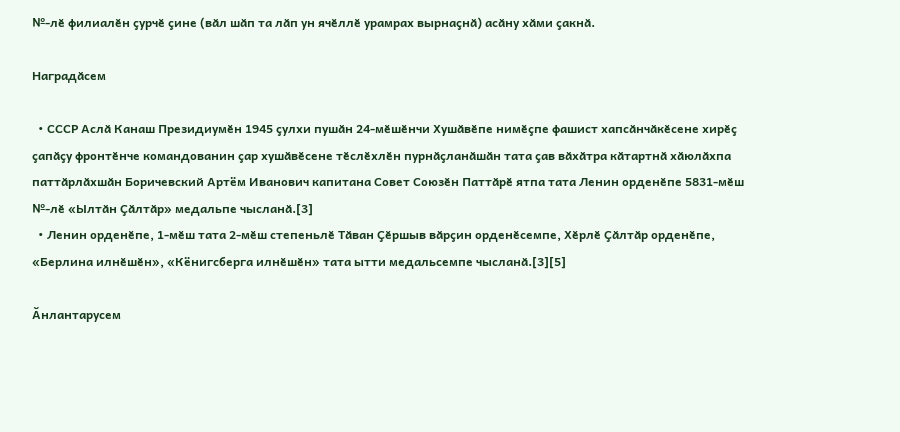№-лӗ филиалӗн ҫурчӗ ҫине (вӑл шӑп та лӑп ун ячӗллӗ урамрах вырнаҫнӑ) асӑну хӑми ҫакнӑ.

Наградӑсем

  • СССР Аслӑ Канаш Президиумӗн 1945 ҫулхи пушӑн 24-мӗшӗнчи Хушӑвӗпе нимӗҫпе фашист хапсӑнчӑкӗсене хирӗҫ ҫапӑҫу фронтӗнче командованин ҫар хушӑвӗсене тӗслӗхлӗн пурнӑҫланӑшӑн тата ҫав вӑхӑтра кӑтартнӑ хӑюлӑхпа паттӑрлӑхшӑн Боричевский Артём Иванович капитана Совет Союзӗн Паттӑрӗ ятпа тата Ленин орденӗпе 5831-мӗш №-лӗ «Ылтӑн Ҫӑлтӑр» медальпе чысланӑ.[3]
  • Ленин орденӗпе, 1-мӗш тата 2-мӗш степеньлӗ Тӑван Ҫӗршыв вӑрҫин орденӗсемпе, Хӗрлӗ Ҫӑлтӑр орденӗпе, «Берлина илнӗшӗн», «Кёнигсберга илнӗшӗн» тата ытти медальсемпе чысланӑ.[3][5]

Ӑнлантарусем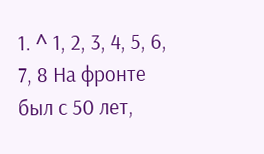1. ^ 1, 2, 3, 4, 5, 6, 7, 8 На фронте был с 50 лет,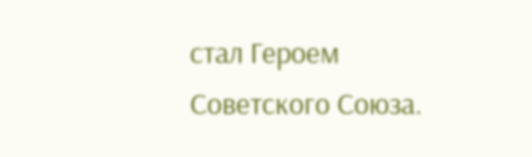стал Героем Советского Союза.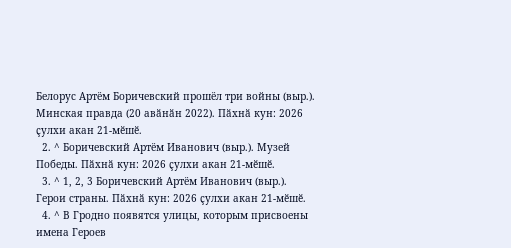Белорус Артём Боричевский прошёл три войны (выр.). Минская правда (20 авӑнӑн 2022). Пӑхнӑ кун: 2026 ҫулхи акан 21-мӗшӗ.
  2. ^ Боричевский Артём Иванович (выр.). Музей Победы. Пӑхнӑ кун: 2026 ҫулхи акан 21-мӗшӗ.
  3. ^ 1, 2, 3 Боричевский Артём Иванович (выр.). Герои страны. Пӑхнӑ кун: 2026 ҫулхи акан 21-мӗшӗ.
  4. ^ В Гродно появятся улицы, которым присвоены имена Героев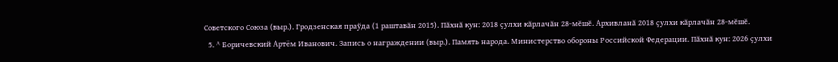Советского Союза (выр.). Гродзенская праўда (1 раштавӑн 2015). Пӑхнӑ кун: 2018 ҫулхи кӑрлачӑн 28-мӗшӗ. Архивланӑ 2018 ҫулхи кӑрлачӑн 28-мӗшӗ.
  5. ^ Боричевский Артём Иванович. Запись о награждении (выр.). Память народа. Министерство обороны Российской Федерации. Пӑхнӑ кун: 2026 ҫулхи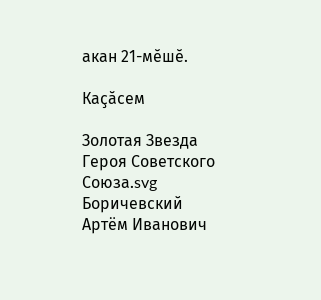акан 21-мӗшӗ.

Каҫӑсем

Золотая Звезда Героя Советского Союза.svg Боричевский Артём Иванович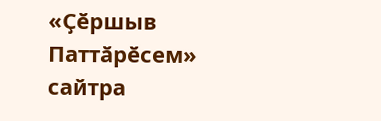«Ҫӗршыв Паттӑрӗсем» сайтра